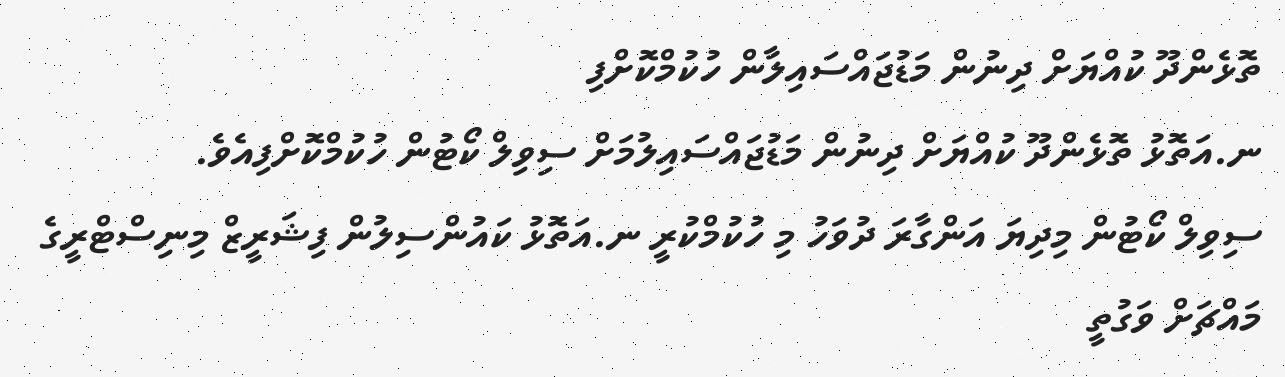ތޮޅެންދޫ ކުއްޔަށް ދިނުން މަޑުޖައްސައިލާން ހުކުމްކޮށްފި
ނ.އަތޮޅު ތޮޅެންދޫ ކުއްޔަށް ދިނުން މަޑުޖައްސައިލުމަށް ސިވިލް ކޯޓުން ހުކުމްކޮށްފިއެވެ.
ސިވިލް ކޯޓުން މިދިޔަ އަންގާރަ ދުވަހު މި ހުކުމްކުރީ ނ.އަތޮޅު ކައުންސިލުން ފިޝަރީޒް މިނިސްޓްރީގެ މައްޗަށް ވަގުތީ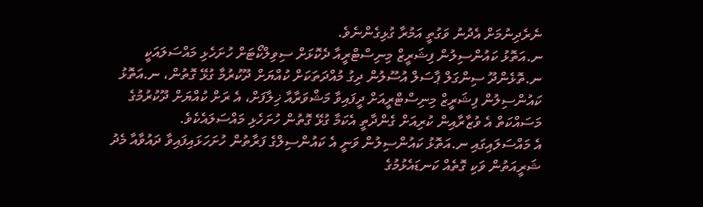ނެރެދިނުމަށް އެދުނު ވަގުތީ އަމުރާ ގުޅިގެންނެވެ.
ނ.އަތޮޅު ކައުންސިލުން ފިޝަރީޒް މިނިސްޓްރީއާ ދެކޮޅަށް ސިވިލްކޯޓަށް ހުށަހެޅި މައްސަލައަކީ ނ.ތޮޅެންދޫ ސިންގަލް ޕާސަލް އުސޫލުން ދިގު މުއްދަތަކަށް ކުއްޔަށް ދޫކުރުމާ ގުޅޭ ގޮތުން، ނ.އަތޮޅު ކައުންސިލުން ފިޝަރީޒް މިނިސްޓްރީއަށް ދީފައިވާ މަޝްވަރާއާ ޚިލާފަށް، އެ ރަށް ކުއްޔަށް ދޫކުރުމުގެ މަސައްކަތް އެ ވުޒާރާއިން ކުރިއަށް ގެންދާތީ އެކަމާ ގުޅޭ ގޮތުން ހުށަހެޅި މައްސަލައެކެވެ.
އެ މައްސަލައިގައި ނ.އަތޮޅު ކައުންސިލުން ވަނީ އެ ކައުންސިލްގެ ފަރާތުން ހުށަހަޅައިފައިވާ ދައުވާއާ މެދު ޝަރީއަތުން ވަކި ގޮތެއް ކަނޑައެޅުމުގެ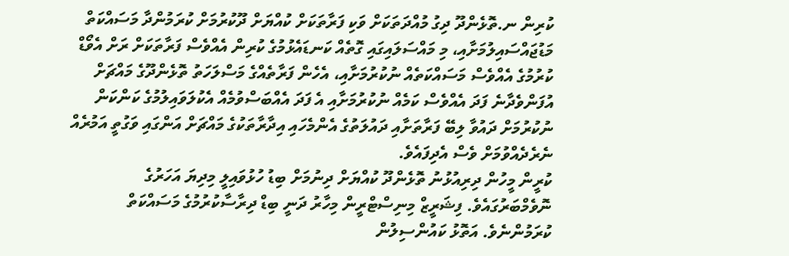ކުރިން ނ.ތޮޅެންދޫ ދިގު މުއްދަތަކަށް ވަކި ފަރާތަކަށް ކުއްޔަށް ދޫކުރުމަށް ކުރަމުންދާ މަސައްކަތް މަޑުޖައްސައިލުމަށާއި، މި މައްސަލައިގައި ގޮތެއް ކަނޑައެޅުމުގެ ކުރިން އެއްވެސް ފަރާތަކަށް ރަށް އެވޯޑް ކުރުމުގެ އެއްވެސް މަސައްކަތެއް ނުކުރުމަށާއި، އެހެން ފަރާތެއްގެ މަސްލަހަތު ތޮޅެންދޫގެ މައްޗަށް އުފަންވެދާނެ ފަދަ އެއްވެސް ކަމެއް ނުކުރުމަށާއި އެ ފަދަ އެއްބަސްވުމެއް އެކުލަވައިލުމުގެ ކަންކަން ނުކުރުމަށް ދައުވާ ލިބޭ ފަރާތަށާއި ދައުލަތުގެ އެންމެހައި އިދާރާތަކުގެ މައްޗަށް އަންގައި ވަގުތީ އަމުރެއް ނެރެދެއްވުމަށް ވެސް އެދިފައެވެ.
ކުރީން މީހުން ދިރިއުޅުނު ތޮޅެންދޫ ކުއްޔަށް ދިނުމަށް ބިޑު ހުޅުވައިލީ މިދިޔަ އަހަރުގެ ނޮވެމްބަރުގައެވެ. ފިޝަރީޒް މިނިސްޓްރީން މިހާރު ދަނީ ބިޑް ދިރާސާކުރުމުގެ މަސައްކަތް ކުރަމުންނެވެ. އަތޮޅު ކައުންސިލުން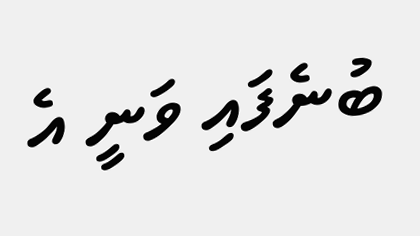ބުނެފައި ވަނީ އެ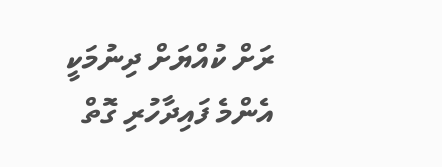ރަށް ކުއްޔަށް ދިނުމަކީ އެންމެ ފައިދާހުރި ގޮތް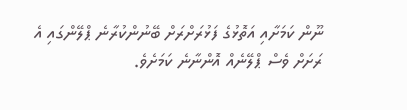ނޫން ކަމަށާއި އަތޮޅުގެ ފަޅުރަށްރަށް ބޭނުންކުރާނެ ޕްލޭންގައި އެ ރަށަށް ވެސް ޕްލޭނެއް އޮންނާނެ ކަމަށެވެ.